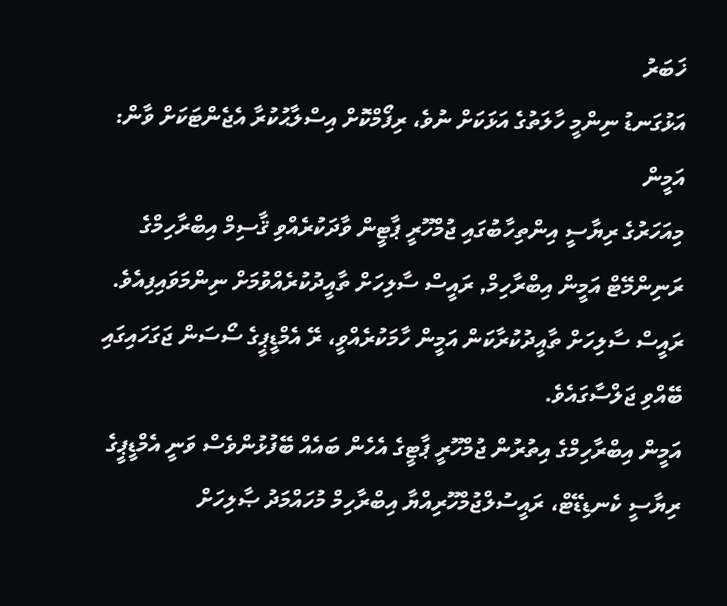ޚަބަރު
އަޅުގަނޑު ނިންމީ ހާލަތުގެ އަޅަކަށް ނުވެ، ރިފޯމްކޮށް އިސްލާޙުކުރާ އެޖެންޓަކަށް ވާން: އަމީން
މިއަހަރުގެ ރިޔާސީ އިންތިހާބުގައި ޖުމްހޫރީ ޕާޓީން ވާދަކުރެއްވި ޤާސިމް އިބްރާހިމްގެ ރަނިންމޭޓް އަމީން އިބްރާހިމް, ރައީސް ސާލިހަށް ތާއީދުކުރެއްވުމަށް ނިންމަވައިފިއެވެ. ރައީސް ސާލިހަށް ތާއީދުކުރާކަން އަމީން ހާމަކުރެއްވީ، ރޭ އެމްޑީޕީގެ ސޯސަން ޖަގަހައިގައި ބޭއްވި ޖަލްސާގައެވެ.
އަމީން އިބްރާހިމްގެ އިތުރުން ޖުމްހޫރީ ޕާޓީގެ އެހެން ބައެއް ބޭފުޅުންވެސް ވަނީ އެމްޑީޕީގެ ރިޔާސީ ކެނޑިޑޭޓް، ރައީސުލްޖުމްހޫރިއްޔާ އިބްރާހިމް މުހައްމަދު ޞާލިހަށް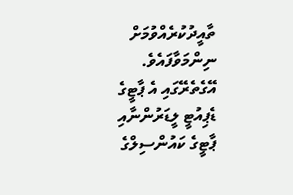ތާއީދުކުރެއްވުމަށް ނިންމަވާފައެވެ. އޭގެތެރޭގައި އެ ޕާޓީގެ ޑެޕިއުޓީ ލީޑަރުންނާއި ޕާޓީގެ ކައުންސިލްގެ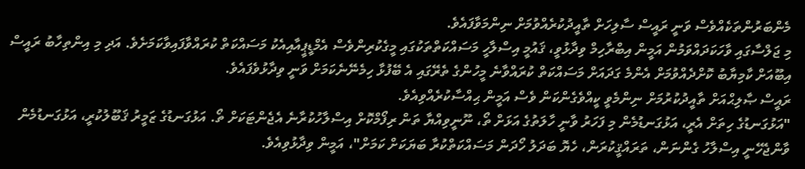މެންބަރުންތަކެއްވެސް ވަނީ ރައީސް ސާލިހަށް ތާއީދުކުރެއްވުމަށް ނިންމަވާފައެވެ.
މި ޖަލްސާގައި ވާހަކަދައްވަމުން އަމީން އިބްރާހިމް ވިދާޅުވީ، ޤައުމީ އިސްލާހީ މަސައްކަތްތަކުގައި މީގެކުރިންވެސް އެމްޑީޕީއާއިއެކު މަސައްކަތް ކުރައްވާފައިވާކަމަށެވެ. އަދި މި އިންތިހާބު ރައީސް އިބޫއަށް ކާމިޔާބު ކޮށްދެއްވުމަށް އެންމެ ގަދައަށް މަސައްކަތް ކުރައްވާނެ މީހުންގެ ތެރޭގައި އެ ބޭފުޅާ ހިމެނޭނެކަމަށް ވަނީ ވިދާޅުވެފައެވެ.
ރައީސް ޞާލިޙްއަށް ތާއީދުކުރުމަށް ނިންމެވީ ކީއްވެގެންކަން ވެސް އަމީން ޙިއްސާކުރެއްވިއެވެ.
"އަޅުގަނޑުގެ ހިތަށް އެރީ، އަޅުގަނޑުމެން މި ފަހަރު ވާނީ ހާލަތުގެ އަޅަށް ތޯ، ނޫނީވިއްޔާ ތަން ރިފޯމްކޮށް އިސްލާހުކުރާނެ އެޖެންޓަކަށް ތޯ. އަޅުގަނޑުގެ ޒަމީރު ޤަބޫލުކުރީ، އަޅުގަނޑުމެން ވާންޖެހޭނީ އިސްލާހު ގެންނަން، ތަރައްޤީކުރަން، ހެޔޮ ބަދަލު ހޯދަން މަސައްކަތްކުރާ ބަޔަކަށް ކަމަށް"، އަމީން ވިދާޅުވިއެވެ.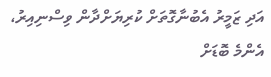އަދި ޒަމީރު އެބުނާގޮތަށް ކުރިޔަށްދާން ވިސްނިއިރު، އެންމެ ބޮޑަށް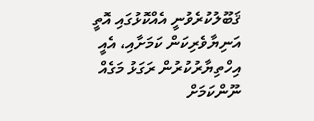ޤަބޫލުކުރެވުނީ އެއްކޮޅުގައި އޮތީ އަނިޔާވެރިކަން ކަމަށާއި، އެއީ އިހްތިޔާރުކުރުން ރަގަޅު މަގެއް ނޫންކަމަށް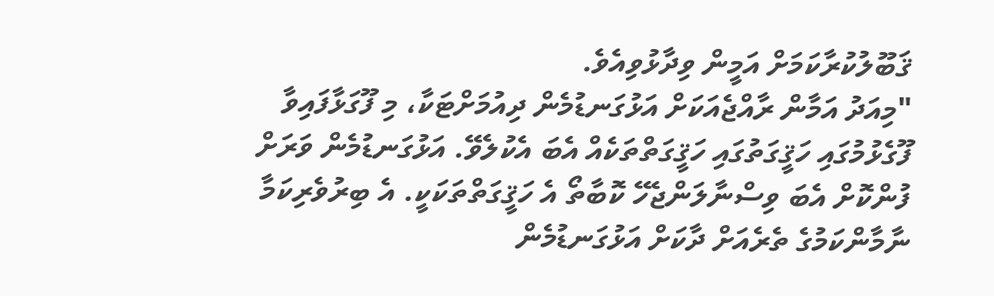ޤަބޫލުކުރާކަމަށް އަމީން ވިދާޅުވިއެވެ.
"މިއަދު އަމާން ރާއްޖެއަކަށް އަޅުގަނޑުމެން ދިއުމަށްޓަކާ، މި ފޫގަޅާފައިވާ ފޫގެޅުމުގައި ހަޤީގަތުގައި ހަޤީގަތްތަކެއް އެބަ އެކުލެވޭ. އަޅުގަނޑުމެން ވަރަށް ފުންކޮށް އެބަ ވިސްނާލަންޖެހޭ ކޮބާތޯ އެ ހަޤީގަތްތަކަކީ. އެ ބިރުވެރިކަމާ ނާމާންކަމުގެ ތެރެއަށް ދާކަށް އަޅުގަނޑުމެން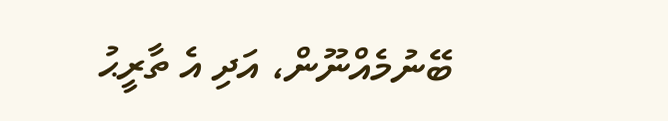ބޭނުމެއްނޫން، އަދި އެ ތާރީޙު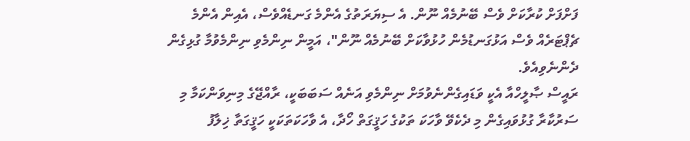ފަށްފަށް ކުރާކަށް ވެސް ބޭނުމެއް ނޫން. އެ ސިޔަރަތުގެ އެންމެ ގަނޑެއްވެސް، އެއިން އެންމެ ޗެޕްޓަރެއް ވެސް އަޅުގަނޑުމެން ހުޅުވާކަށް ބޭނުމެއް ނޫން"، އަމީން ނިންމެވި ނިންމެވުމާ ގުޅިގެން ދެންނެވިއެވެ.
ރައީސް ޞާލީހްއާ އެކީ ވަޑައިގެންނެވުމަށް ނިންމެވި އަނެއް ސަބަބަކީ، ރާއްޖޭގެ މިނިވަންކަމާ މި ސަރުކާރާ ގުޅުވައިގެން މި ދެކެވޭ ވާހަކަ ތަކުގެ ހަޤީގަތް ހޯދާ، އެ ވާހަކަތަކަކީ ހަޤީގަތާ ޚިލާފު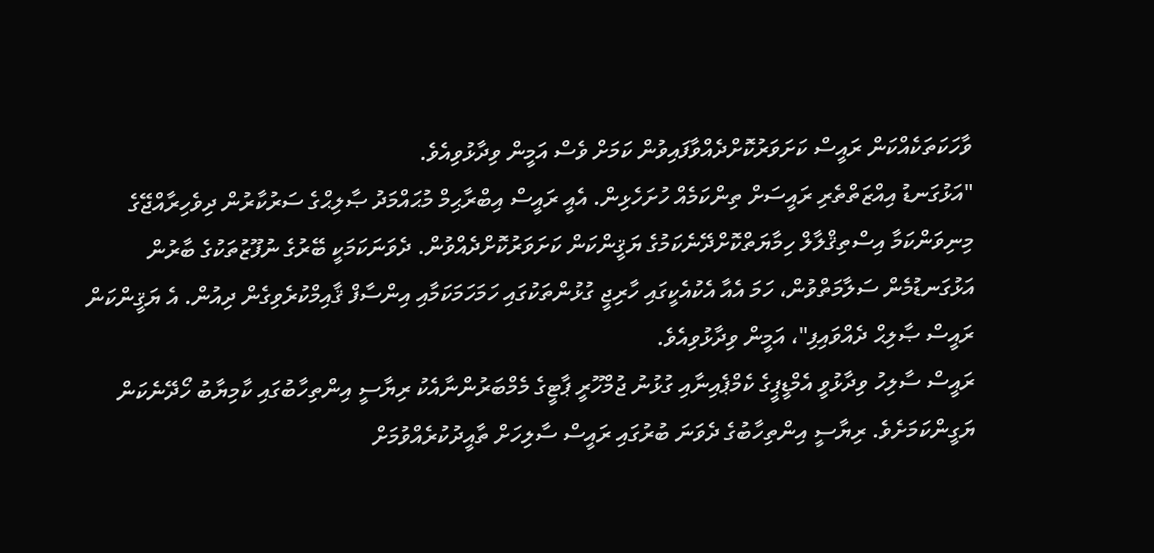ވާހަކަތަކެއްކަން ރައީސް ކަށަވަރުކޮށްދެއްވާފައިވުން ކަމަށް ވެސް އަމީން ވިދާޅުވިއެވެ.
"އަޅުގަނޑު އިއްޒަތްތެރި ރައީސަށް ތިންކަމެއް ހުށަހެޅިން. އެއީ ރައީސް އިބްރާޙިމް މުޙައްމަދު ޞާލިޙްގެ ސަރުކާރުން ދިވެހިރާއްޖޭގެ މިނިވަންކަމާ އިސްތިޤްލާލް ހިމާޔަތްކޮށްދޭނެކަމުގެ ޔަޤީންކަން ކަށަވަރުކޮށްދެއްވުން. ދެވަނަކަމަކީ ބޭރުގެ ނުފޫޒުތަކުގެ ބާރުން އަޅުގަނޑުމެން ސަލާމަތްވުން، ހަމަ އެއާ އެކުއެކީގައި ހާރިޖީ ގުޅުންތަކުގައި ހަމަހަމަކަމާއި އިންސާފް ޤާއިމްކުރެވިގެން ދިއުން. އެ ޔަޤީންކަން ރައީސް ޞާލިޙް ދެއްވައިފި"، އަމީން ވިދާޅުވިއެވެ.
ރައީސް ސާލިހު ވިދާޅުވީ އެމްޑީޕީގެ ކެމްޕެއިނާއި ގުޅުނު ޖުމްހޫރީ ޕާޓީގެ މެމްބަރުންނާއެކު ރިޔާސީ އިންތިހާބުގައި ކާމިޔާބު ހޯދޭނެކަން ޔަގީންކަމަށެވެ. ރިޔާސީ އިންތިހާބުގެ ދެވަނަ ބުރުގައި ރައީސް ސާލިހަށް ތާއީދުކުރެއްވުމަށް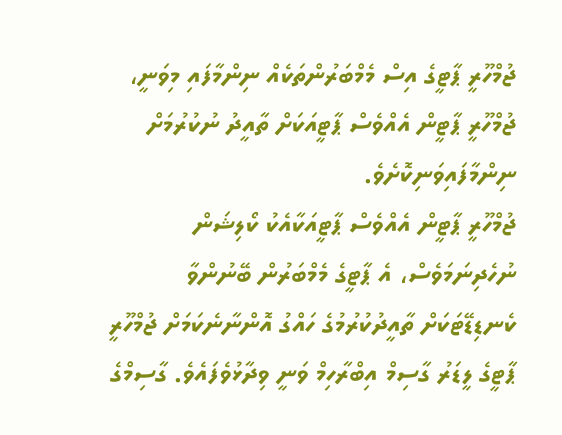ޖުމްހޫރީ ޕާޓީގެ އިސް މެމްބަރުންތަކެއް ނިންމާފައި މިވަނީ، ޖުމްހޫރީ ޕާޓީން އެއްވެސް ޕާޓީއަކަށް ތާއީދު ނުކުރުމަށް ނިންމާފައިވަނިކޮށެވެ.
ޖުމްހޫރީ ޕާޓީން އެއްވެސް ޕާޓީއަކާއެކު ކޯލިޝަން ނުހެދިނަމަވެސް، އެ ޕާޓީގެ މެމްބަރުން ބޭނުންވާ ކެނޑިޑޭޓަކަށް ތާއީދުކުރުމުގެ ހައްގު އޮންނާނެކަމަށް ޖުމްހޫރީ ޕާޓީގެ ލީޑަރު ގާސިމް އިބްރާހިމް ވަނީ ވިދާޅުވެފައެވެ. ގާސިމްގެ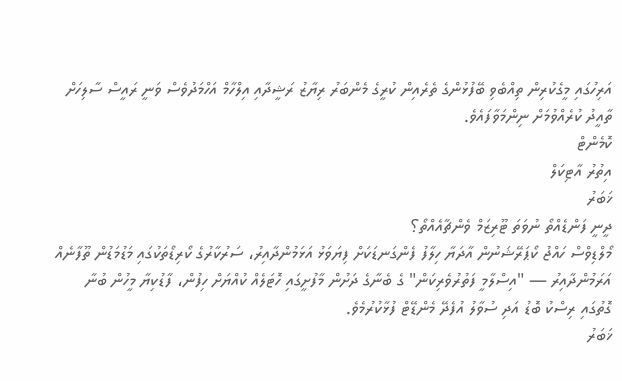އަރިހުގައި މީގެކުރިން ތިއްބެވި ބޭފުޅުންގެ ތެރެއިން ކުރީގެ މެންބަރު ރިޔާޒު ރަޝީދާއި އިލްހާމް އަހްމަދުވެސް ވަނީ ރައީސް ސާލިހަށް ތާއީދު ކުރެއްވުމަށް ނިންމަވާފައެވެ.
ކޮމެންޓް
އިތުރު އާޓިކަލް
ޚަބަރު
ދީނީ ފަންޑެއްތޯ ނުވަތަ ޓޫރިޒަމް ވެންޗާއެއްތޯ؟
މޯލްޑިވްސް ހައްޖު ކޯޕަރޭޝަނުން އާދަޔާ ހިލާފު ފެންގަނޑަކަށް ފިޔަވަޅު އަޅަމުންދާއިރު، ސަރުކާރުގެ ކޯރިޑޯތަކުގައި މަޑުމަޑުން ތޫފާނެއް އަރަމުންދާއިރު — "އިސްލާމީ ފަތުރުވެރިކަން" ގެ ބެނާގެ ދަށުން މާފުށީގައި ހޮޓަލެއް ކުއްޔަށް ހިފުން، ފާޑުކިޔާ މީހުން ބުނާ ގޮތުގައި ރިސްކު ބޮޑު އަދި ސުވާލު އުފެދޭ މެންޑޭޓް ފުޅާކުރުމެވެ.
ޚަބަރު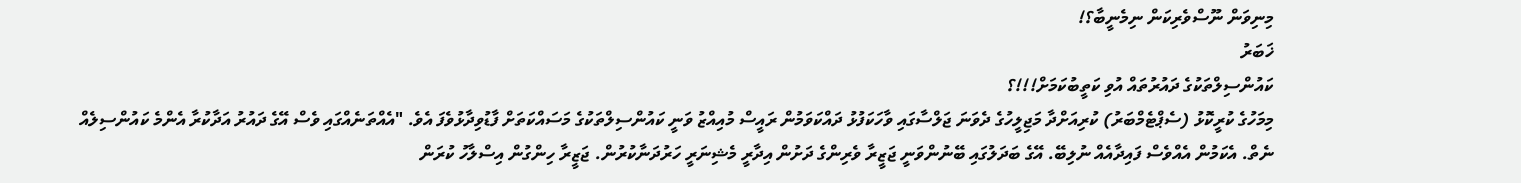މިނިވަން ނޫސްވެރިކަން ނިމެނީބާ؟!
ޚަބަރު
ކައުންސިލްތަކުގެ ދައުރުތައް އުވި ކަތީބުކަމަށް!!!؟
މިމަހުގެ ކުރީކޮޅު (ސެޕްޓެމްބަރު) ކުރިއަށްދާ މަޖިލީހުގެ ދެވަނަ ޖަލްސާގައި ވާހަކަފުޅު ދައްކަވަމުން ރައީސް މުއިއްޒު ވަނީ ކައުންސިލްތަކުގެ މަސައްކަތަށް ފާޑުވިދާޅުވެފަ އެވެ. "އެއްތަނެއްގައި ވެސް އޭގެ ދައުރު އަދާކުރާ އެންމެ ކައުންސިލެއް ނެތް. އެކަމުން އެއްވެސް ފައިދާއެއް ނުލިބޭ. އޭގެ ބަދަލުގައި ބޭނުންވަނީ ޖަޒީރާ ވެރިންގެ ދަށުން އިދާރީ މެޝިނަރީ ހަރުދަނާކުރުން. ޖަޒީރާ ހިންގުން އިސްލާހު ކުރަން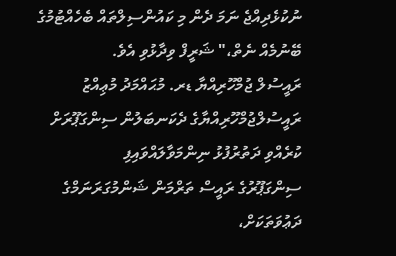ނުކުޅެދިއްޖެ ނަމަ ދެން މި ކައުންސިލްތައް ބެހެއްޓުމުގެ ބޭނުމެއް ނެތް،" ޝަރީފް ވިދާޅުވި އެވެ.
ރައީސުލް ޖުމްހޫރިއްޔާ ޑރ. މުޙައްމަދު މުޢިއްޒު
ރައީސުލްޖުމްހޫރިއްޔާގެ ދެކަނބަލުން ސިންގަޕޫރަށް ކުރެއްވި ދަތުރުފުޅު ނިންމަވާލައްވައިފި
ސިންގަޕޫރުގެ ރައީސް ތަރްމަން ޝަންމުގަރަނަމްގެ ދަޢުވަތަކަށް،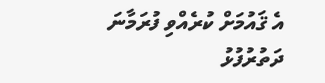އެ ޤައުމަށް ކުރެއްވި ފުރަމާނަ ދަތުރުފުޅު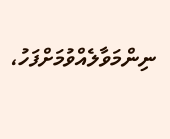ނިންމަވާލެއްވުމަށްފަހު،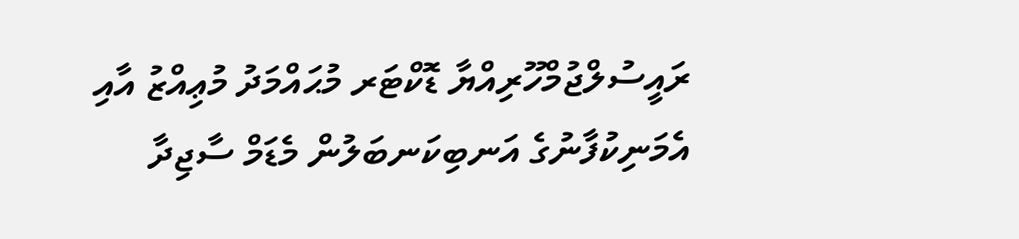ރައީސުލްޖުމްހޫރިއްޔާ ޑޮކްޓަރ މުޙައްމަދު މުޢިއްޒު އާއި އެމަނިކުފާނުގެ އަނބިކަނބަލުން މެޑަމް ސާޖިދާ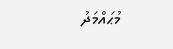މުޙައްމަދު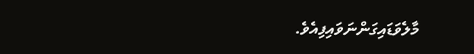މާލެވަޑައިގަންނަވައިފިއެވެ.